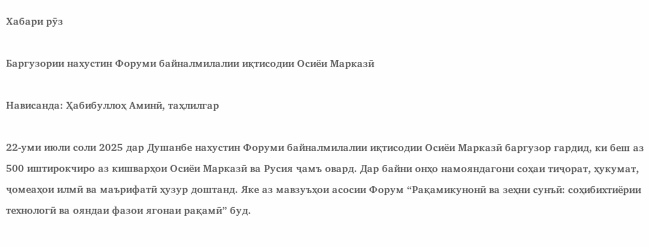Хабари рӯз

Баргузории нахустин Форуми байналмилалии иқтисодии Осиёи Марказӣ

Нависанда: Ҳабибуллоҳ Аминӣ, таҳлилгар

22-уми июли соли 2025 дар Душанбе нахустин Форуми байналмилалии иқтисодии Осиёи Марказӣ баргузор гардид, ки беш аз 500 иштирокчиро аз кишварҳои Осиёи Марказӣ ва Русия ҷамъ овард. Дар байни онҳо намояндагони соҳаи тиҷорат, ҳукумат, ҷомеаҳои илмӣ ва маърифатӣ ҳузур доштанд. Яке аз мавзуъҳои асосии Форум “Рақамикунонӣ ва зеҳни сунъӣ: соҳибихтиёрии технологӣ ва ояндаи фазои ягонаи рақамӣ” буд.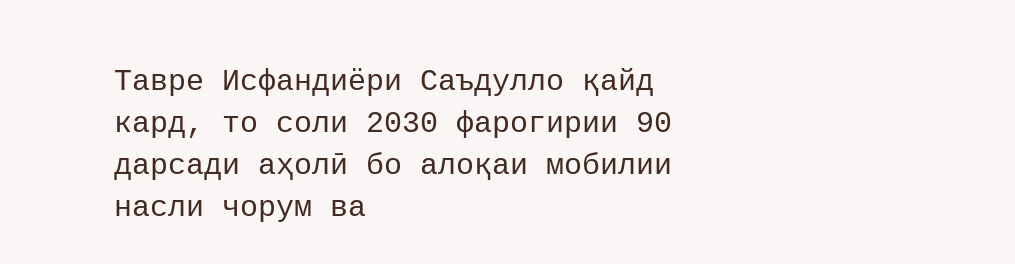Тавре Исфандиёри Саъдулло қайд кард, то соли 2030 фарогирии 90 дарсади аҳолӣ бо алоқаи мобилии насли чорум ва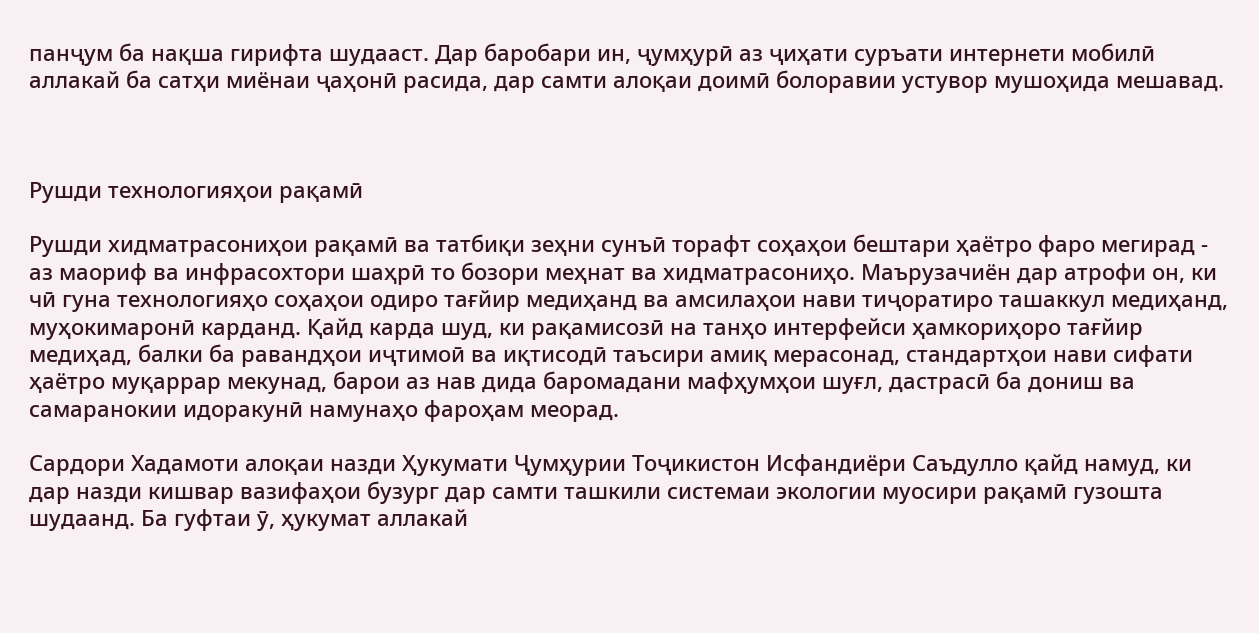панҷум ба нақша гирифта шудааст. Дар баробари ин, ҷумҳурӣ аз ҷиҳати суръати интернети мобилӣ аллакай ба сатҳи миёнаи ҷаҳонӣ расида, дар самти алоқаи доимӣ болоравии устувор мушоҳида мешавад.



Рушди технологияҳои рақамӣ

Рушди хидматрасониҳои рақамӣ ва татбиқи зеҳни сунъӣ торафт соҳаҳои бештари ҳаётро фаро мегирад - аз маориф ва инфрасохтори шаҳрӣ то бозори меҳнат ва хидматрасониҳо. Маърузачиён дар атрофи он, ки чӣ гуна технологияҳо соҳаҳои одиро тағйир медиҳанд ва амсилаҳои нави тиҷоратиро ташаккул медиҳанд, муҳокимаронӣ карданд. Қайд карда шуд, ки рақамисозӣ на танҳо интерфейси ҳамкориҳоро тағйир медиҳад, балки ба равандҳои иҷтимоӣ ва иқтисодӣ таъсири амиқ мерасонад, стандартҳои нави сифати ҳаётро муқаррар мекунад, барои аз нав дида баромадани мафҳумҳои шуғл, дастрасӣ ба дониш ва самаранокии идоракунӣ намунаҳо фароҳам меорад.

Сардори Хадамоти алоқаи назди Ҳукумати Ҷумҳурии Тоҷикистон Исфандиёри Саъдулло қайд намуд, ки дар назди кишвар вазифаҳои бузург дар самти ташкили системаи экологии муосири рақамӣ гузошта шудаанд. Ба гуфтаи ӯ, ҳукумат аллакай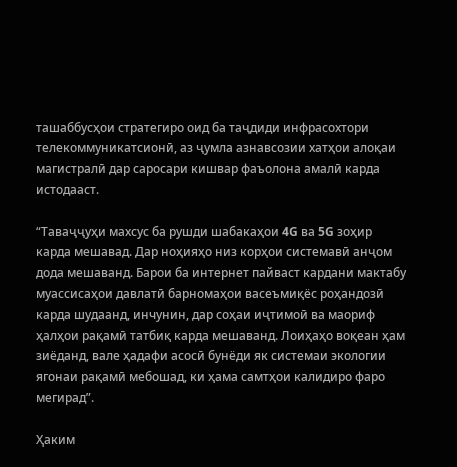ташаббусҳои стратегиро оид ба таҷдиди инфрасохтори телекоммуникатсионӣ, аз ҷумла азнавсозии хатҳои алоқаи магистралӣ дар саросари кишвар фаъолона амалӣ карда истодааст.

“Таваҷҷуҳи махсус ба рушди шабакаҳои 4G ва 5G зоҳир карда мешавад. Дар ноҳияҳо низ корҳои системавӣ анҷом дода мешаванд. Барои ба интернет пайваст кардани мактабу муассисаҳои давлатӣ барномаҳои васеъмиқёс роҳандозӣ карда шудаанд, инчунин, дар соҳаи иҷтимоӣ ва маориф ҳалҳои рақамӣ татбиқ карда мешаванд. Лоиҳаҳо воқеан ҳам зиёданд, вале ҳадафи асосӣ бунёди як системаи экологии ягонаи рақамӣ мебошад, ки ҳама самтҳои калидиро фаро мегирад”.

Ҳаким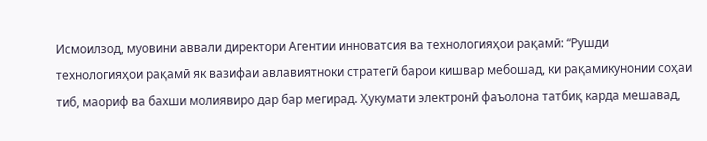Исмоилзод, муовини аввали директори Агентии инноватсия ва технологияҳои рақамӣ: “Рушди технологияҳои рақамӣ як вазифаи авлавиятноки стратегӣ барои кишвар мебошад, ки рақамикунонии соҳаи тиб, маориф ва бахши молиявиро дар бар мегирад. Ҳукумати электронӣ фаъолона татбиқ карда мешавад,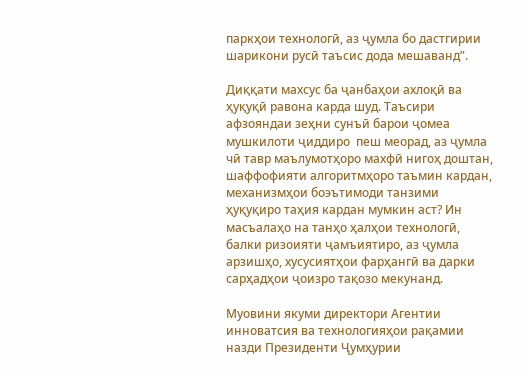паркҳои технологӣ, аз ҷумла бо дастгирии шарикони русӣ таъсис дода мешаванд”.

Диққати махсус ба ҷанбаҳои ахлоқӣ ва ҳуқуқӣ равона карда шуд. Таъсири афзояндаи зеҳни сунъӣ барои ҷомеа мушкилоти ҷиддиро  пеш меорад, аз ҷумла чӣ тавр маълумотҳоро махфӣ нигоҳ доштан, шаффофияти алгоритмҳоро таъмин кардан, механизмҳои боэътимоди танзими ҳуқуқиро таҳия кардан мумкин аст? Ин масъалаҳо на танҳо ҳалҳои технологӣ, балки ризоияти ҷамъиятиро, аз ҷумла арзишҳо, хусусиятҳои фарҳангӣ ва дарки сарҳадҳои ҷоизро тақозо мекунанд.

Муовини якуми директори Агентии инноватсия ва технологияҳои рақамии назди Президенти Ҷумҳурии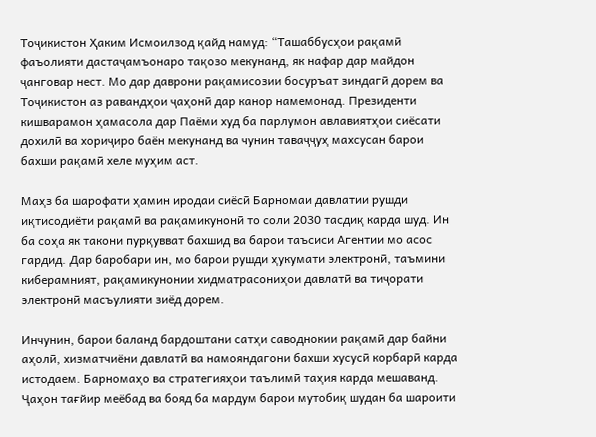Тоҷикистон Ҳаким Исмоилзод қайд намуд: “Ташаббусҳои рақамӣ фаъолияти дастаҷамъонаро тақозо мекунанд, як нафар дар майдон ҷанговар нест. Мо дар даврони рақамисозии босуръат зиндагӣ дорем ва Тоҷикистон аз равандҳои ҷаҳонӣ дар канор намемонад. Президенти кишварамон ҳамасола дар Паёми худ ба парлумон авлавиятҳои сиёсати дохилӣ ва хориҷиро баён мекунанд ва чунин таваҷҷуҳ махсусан барои бахши рақамӣ хеле муҳим аст.

Маҳз ба шарофати ҳамин иродаи сиёсӣ Барномаи давлатии рушди иқтисодиёти рақамӣ ва рақамикунонӣ то соли 2030 тасдиқ карда шуд. Ин ба соҳа як такони пурқувват бахшид ва барои таъсиси Агентии мо асос гардид. Дар баробари ин, мо барои рушди ҳукумати электронӣ, таъмини  киберамният, рақамикунонии хидматрасониҳои давлатӣ ва тиҷорати электронӣ масъулияти зиёд дорем.

Инчунин, барои баланд бардоштани сатҳи саводнокии рақамӣ дар байни аҳолӣ, хизматчиёни давлатӣ ва намояндагони бахши хусусӣ корбарӣ карда истодаем. Барномаҳо ва стратегияҳои таълимӣ таҳия карда мешаванд. Ҷаҳон тағйир меёбад ва бояд ба мардум барои мутобиқ шудан ба шароити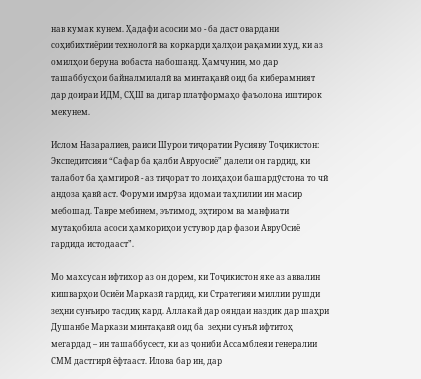нав кумак кунем. Ҳадафи асосии мо - ба даст овардани соҳибихтиёрии технологӣ ва коркарди ҳалҳои рақамии худ, ки аз омилҳои беруна вобаста набошанд. Ҳамчунин, мо дар ташаббусҳои байналмилалӣ ва минтақавӣ оид ба киберамният дар доираи ИДМ, СҲШ ва дигар платформаҳо фаъолона иштирок мекунем.

Ислом Назаралиев, раиси Шурои тиҷоратии Русияву Тоҷикистон: Экспедитсияи “Сафар ба қалби Авруосиё” далели он гардид, ки талабот ба ҳамгироӣ - аз тиҷорат то лоиҳаҳои башардӯстона то чӣ андоза қавӣ аст. Форуми имрӯза идомаи таҳлилии ин масир мебошад. Тавре мебинем, эътимод, эҳтиром ва манфиати мутақобила асоси ҳамкориҳои устувор дар фазои АвруОсиё гардида истодааст”.

Мо махсусан ифтихор аз он дорем, ки Тоҷикистон яке аз аввалин кишварҳои Осиёи Марказӣ гардид, ки Стратегияи миллии рушди зеҳни сунъиро тасдиқ кард. Аллакай дар ояндаи наздик дар шаҳри Душанбе Маркази минтақавӣ оид ба  зеҳни сунъӣ ифтитоҳ мегардад – ин ташаббусест, ки аз ҷониби Ассамблеяи генералии СММ дастгирӣ ёфтааст. Илова бар ин, дар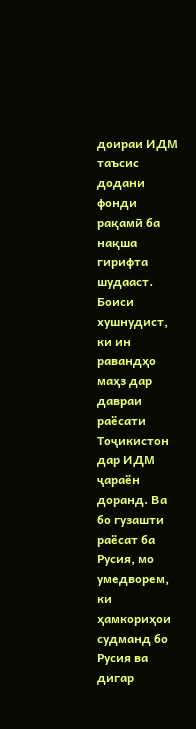доираи ИДМ таъсис додани фонди рақамӣ ба нақша гирифта шудааст. Боиси хушнудист, ки ин равандҳо маҳз дар давраи раёсати Тоҷикистон дар ИДМ ҷараён доранд. Ва бо гузашти раёсат ба Русия, мо умедворем, ки ҳамкориҳои судманд бо Русия ва дигар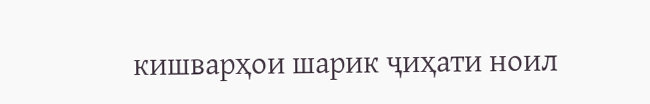кишварҳои шарик ҷиҳати ноил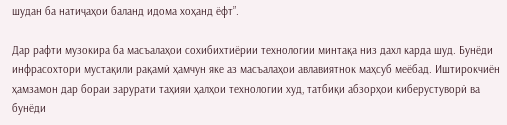шудан ба натиҷаҳои баланд идома хоҳанд ёфт”.

Дар рафти музокира ба масъалаҳои сохибихтиёрии технологии минтақа низ дахл карда шуд. Бунёди инфрасохтори мустақили рақамӣ ҳамчун яке аз масъалаҳои авлавиятнок маҳсуб меёбад. Иштирокчиён ҳамзамон дар бораи зарурати таҳияи ҳалҳои технологии худ, татбиқи абзорҳои киберустуворӣ ва бунёди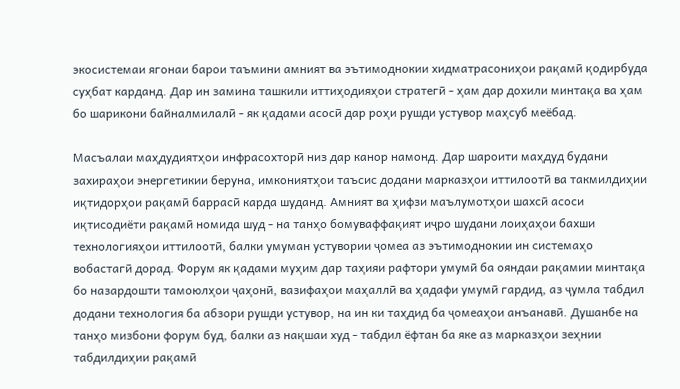экосистемаи ягонаи барои таъмини амният ва эътимоднокии хидматрасониҳои рақамӣ қодирбуда суҳбат карданд. Дар ин замина ташкили иттиҳодияҳои стратегӣ - ҳам дар дохили минтақа ва ҳам бо шарикони байналмилалӣ - як қадами асосӣ дар роҳи рушди устувор маҳсуб меёбад.

Масъалаи маҳдудиятҳои инфрасохторӣ низ дар канор намонд. Дар шароити маҳдуд будани захираҳои энергетикии беруна, имкониятҳои таъсис додани марказҳои иттилоотӣ ва такмилдиҳии иқтидорҳои рақамӣ баррасӣ карда шуданд. Амният ва ҳифзи маълумотҳои шахсӣ асоси иқтисодиёти рақамӣ номида шуд - на танҳо бомуваффақият иҷро шудани лоиҳаҳои бахши технологияҳои иттилоотӣ, балки умуман устувории ҷомеа аз эътимоднокии ин системаҳо вобастагӣ дорад. Форум як қадами муҳим дар таҳияи рафтори умумӣ ба ояндаи рақамии минтақа бо назардошти тамоюлҳои ҷаҳонӣ, вазифаҳои маҳаллӣ ва ҳадафи умумӣ гардид, аз ҷумла табдил додани технология ба абзори рушди устувор, на ин ки таҳдид ба ҷомеаҳои анъанавӣ. Душанбе на танҳо мизбони форум буд, балки аз нақшаи худ - табдил ёфтан ба яке аз марказҳои зеҳнии табдилдиҳии рақамӣ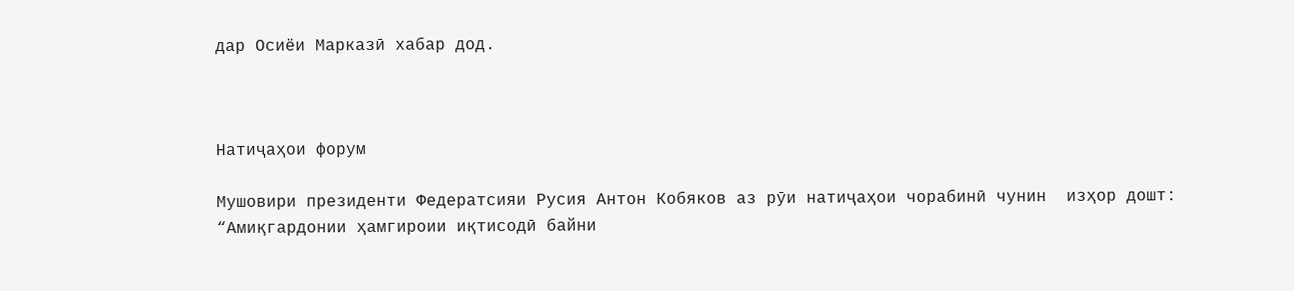дар Осиёи Марказӣ хабар дод.



Натиҷаҳои форум

Мушовири президенти Федератсияи Русия Антон Кобяков аз рӯи натиҷаҳои чорабинӣ чунин  изҳор дошт: “Амиқгардонии ҳамгироии иқтисодӣ байни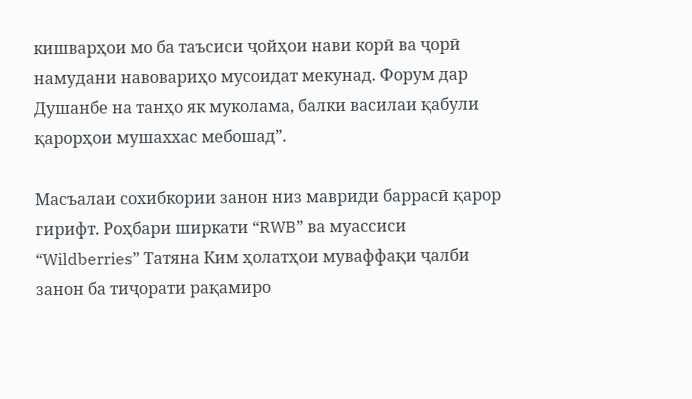кишварҳои мо ба таъсиси ҷойҳои нави корӣ ва ҷорӣ намудани навовариҳо мусоидат мекунад. Форум дар Душанбе на танҳо як муколама, балки василаи қабули қарорҳои мушаххас мебошад”.

Масъалаи сохибкории занон низ мавриди баррасӣ қарор гирифт. Роҳбари ширкати “RWB” ва муассиси “Wildberries” Татяна Ким ҳолатҳои муваффақи ҷалби занон ба тиҷорати рақамиро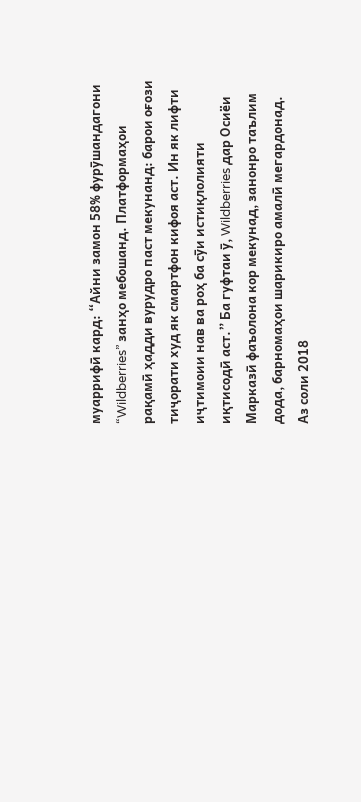муаррифӣ кард: “Айни замон 58% фурӯшандагони “Wildberries” занҳо мебошанд. Платформаҳои рақамӣ ҳадди вурудро паст мекунанд: барои оғози тиҷорати худ як смартфон кифоя аст. Ин як лифти иҷтимоии нав ва роҳ ба сӯи истиқлолияти иқтисодӣ аст.” Ба гуфтаи ӯ, Wildberries дар Осиёи Марказӣ фаъолона кор мекунад, занонро таълим дода, барномаҳои шарикиро амалӣ мегардонад. Аз соли 2018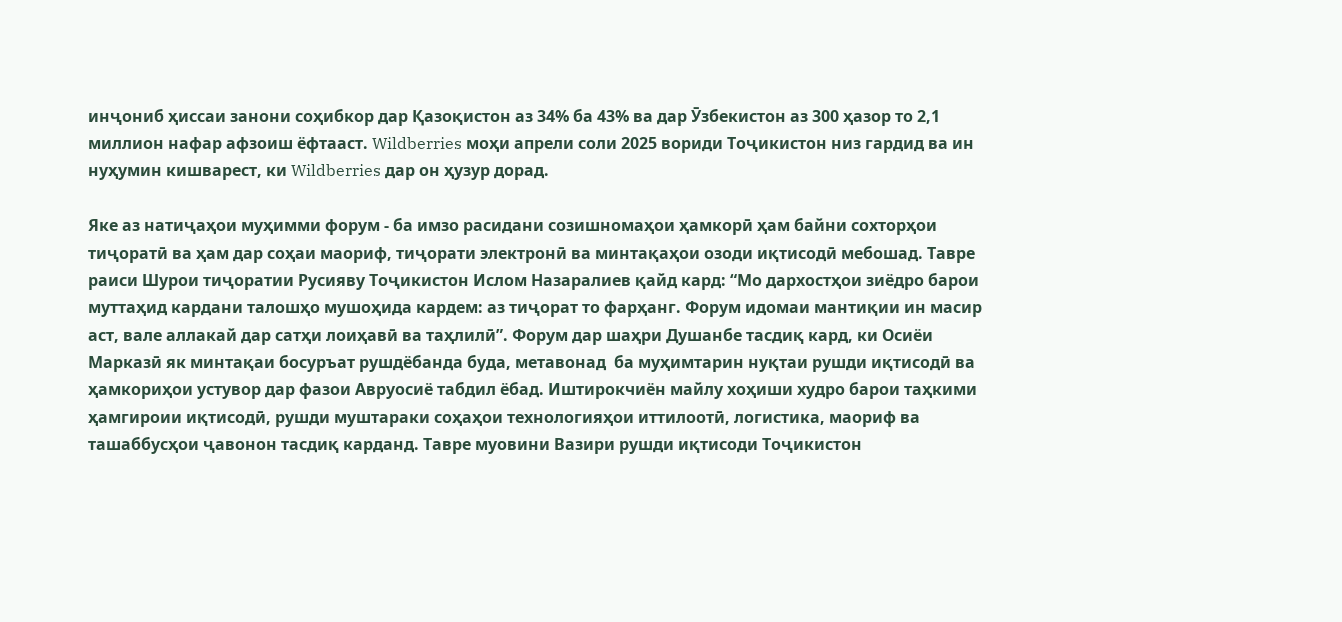инҷониб ҳиссаи занони соҳибкор дар Қазоқистон аз 34% ба 43% ва дар Ӯзбекистон аз 300 ҳазор то 2,1 миллион нафар афзоиш ёфтааст. Wildberries моҳи апрели соли 2025 вориди Тоҷикистон низ гардид ва ин нуҳумин кишварест, ки Wildberries дар он ҳузур дорад.

Яке аз натиҷаҳои муҳимми форум - ба имзо расидани созишномаҳои ҳамкорӣ ҳам байни сохторҳои тиҷоратӣ ва ҳам дар соҳаи маориф, тиҷорати электронӣ ва минтақаҳои озоди иқтисодӣ мебошад. Тавре раиси Шурои тиҷоратии Русияву Тоҷикистон Ислом Назаралиев қайд кард: “Мо дархостҳои зиёдро барои муттаҳид кардани талошҳо мушоҳида кардем: аз тиҷорат то фарҳанг. Форум идомаи мантиқии ин масир аст, вале аллакай дар сатҳи лоиҳавӣ ва таҳлилӣ”. Форум дар шаҳри Душанбе тасдиқ кард, ки Осиёи Марказӣ як минтақаи босуръат рушдёбанда буда, метавонад  ба муҳимтарин нуқтаи рушди иқтисодӣ ва ҳамкориҳои устувор дар фазои Авруосиё табдил ёбад. Иштирокчиён майлу хоҳиши худро барои таҳкими ҳамгироии иқтисодӣ, рушди муштараки соҳаҳои технологияҳои иттилоотӣ, логистика, маориф ва ташаббусҳои ҷавонон тасдиқ карданд. Тавре муовини Вазири рушди иқтисоди Тоҷикистон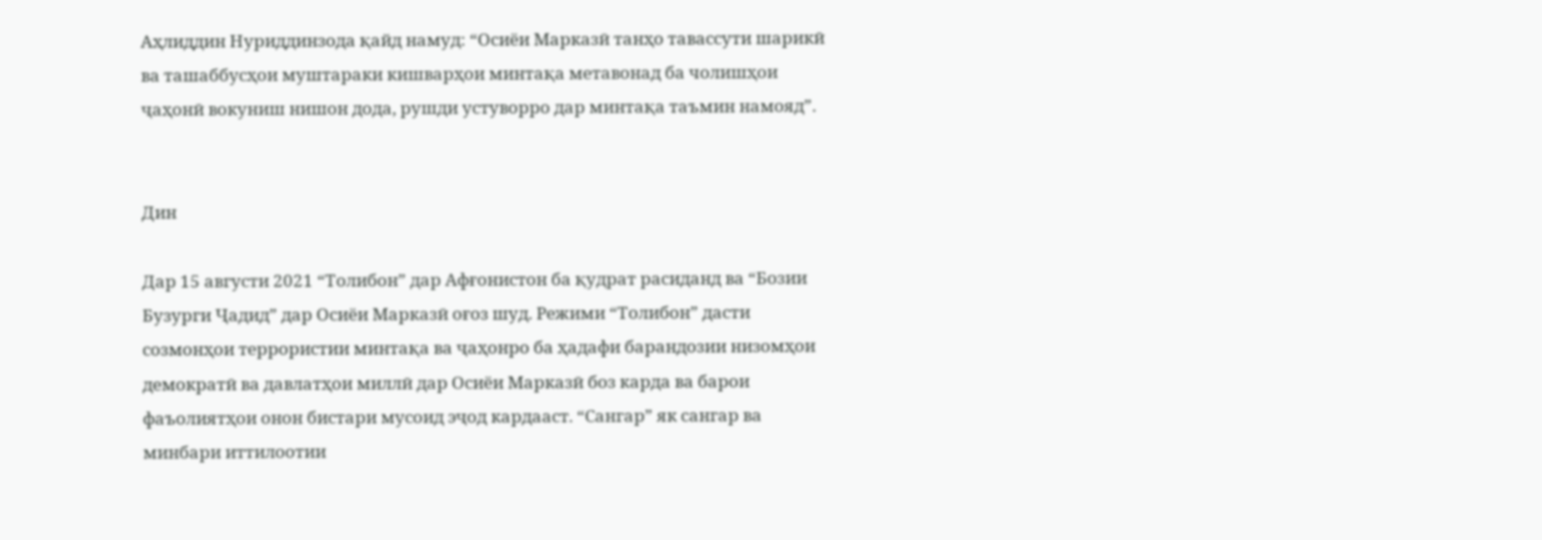Аҳлиддин Нуриддинзода қайд намуд: “Осиёи Марказӣ танҳо тавассути шарикӣ ва ташаббусҳои муштараки кишварҳои минтақа метавонад ба чолишҳои ҷаҳонӣ вокуниш нишон дода, рушди устуворро дар минтақа таъмин намояд”.


Дин

Дар 15 августи 2021 “Толибон” дар Афғонистон ба қудрат расиданд ва “Бозии Бузурги Ҷадид” дар Осиёи Марказӣ оғоз шуд. Режими “Толибон” дасти созмонҳои террористии минтақа ва ҷаҳонро ба ҳадафи барандозии низомҳои демократӣ ва давлатҳои миллӣ дар Осиёи Марказӣ боз карда ва барои фаъолиятҳои онон бистари мусоид эҷод кардааст. “Сангар” як сангар ва минбари иттилоотии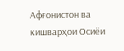Афғонистон ва кишварҳои Осиёи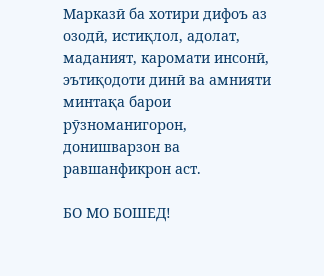Марказӣ ба хотири дифоъ аз озодӣ, истиқлол, адолат, маданият, каромати инсонӣ, эътиқодоти динӣ ва амнияти минтақа барои рӯзноманигорон, донишварзон ва равшанфикрон аст.

БО МО БОШЕД!